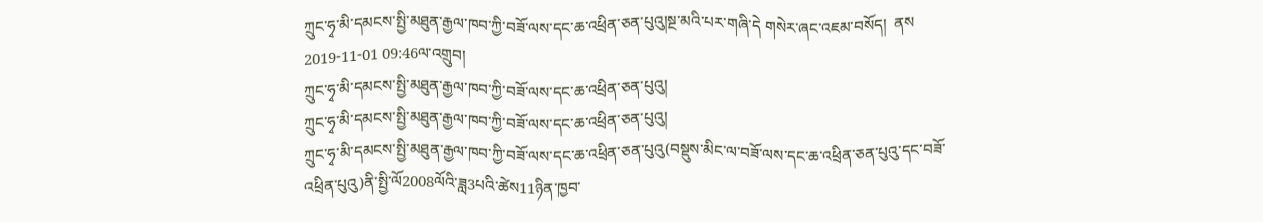ཀྲུང་ཧྭ་མི་དམངས་སྤྱི་མཐུན་རྒྱལ་ཁབ་ཀྱི་བཟོ་ལས་དང་ཆ་འཕྲིན་ཅན་པུའུ།སྔ་མའི་པར་གཞི་དེ གསེར་ཞང་འཇམ་བསོད།  ནས 2019-11-01 09:46ལ་འགྲུབ།
ཀྲུང་ཧྭ་མི་དམངས་སྤྱི་མཐུན་རྒྱལ་ཁབ་ཀྱི་བཟོ་ལས་དང་ཆ་འཕྲིན་ཅན་པུའུ།
ཀྲུང་ཧྭ་མི་དམངས་སྤྱི་མཐུན་རྒྱལ་ཁབ་ཀྱི་བཟོ་ལས་དང་ཆ་འཕྲིན་ཅན་པུའུ།
ཀྲུང་ཧྭ་མི་དམངས་སྤྱི་མཐུན་རྒྱལ་ཁབ་ཀྱི་བཟོ་ལས་དང་ཆ་འཕྲིན་ཅན་པུའུ(བསྡུས་མིང་ལ་བཟོ་ལས་དང་ཆ་འཕྲིན་ཅན་པུའུ་དང་བཟོ་འཕྲིན་པུའུ)ནི་སྤྱི་ལོ2008ལོའི་ཟླ3པའི་ཚེས11ཉིན་ཁྱབ་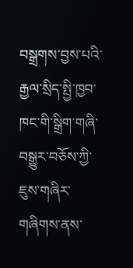བསྒྲགས་བྱས་པའི་རྒྱལ་སྲིད་སྤྱི་ཁྱབ་ཁང་གི་སྒྲིག་གཞི་བསྒྱུར་བཅོས་ཀྱི་ཇུས་གཞིར་གཞིགས་ནས་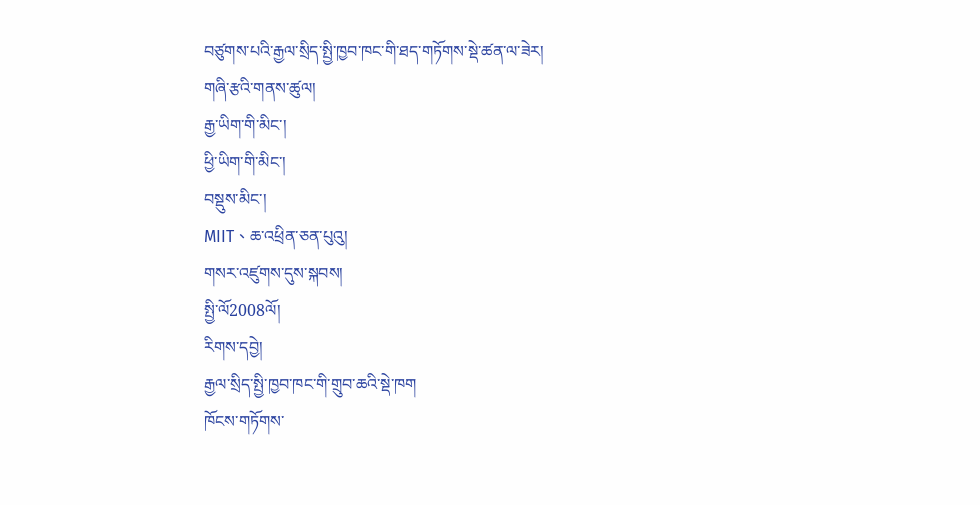བཙུགས་པའི་རྒྱལ་སྲིད་སྤྱི་ཁྱབ་ཁང་གི་ཐད་གཏོགས་སྡེ་ཚན་ལ་ཟེར།
གཞི་རྩའི་གནས་ཚུལ།
རྒྱ་ཡིག་གི་མིང་།
ཕྱི་ཡིག་གི་མིང་།
བསྡུས་མིང་།
MIIT、ཆ་འཕྲིན་ཅན་པུའུ།
གསར་འཛུགས་དུས་སྐབས།
སྤྱི་ལོ2008ལོ།
རིགས་དབྱེ།
རྒྱལ་སྲིད་སྤྱི་ཁྱབ་ཁང་གི་གྲུབ་ཆའི་སྡེ་ཁག
ཁོངས་གཏོགས་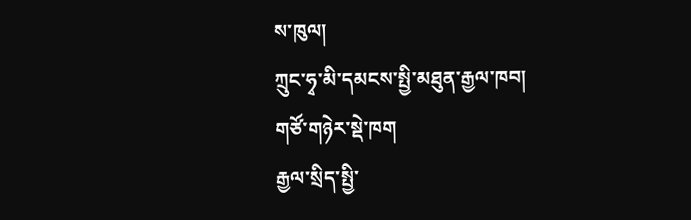ས་ཁུལ།
ཀྲུང་ཧྭ་མི་དམངས་སྤྱི་མཐུན་རྒྱལ་ཁབ།
གཙོ་གཉེར་སྡེ་ཁག
རྒྱལ་སྲིད་སྤྱི་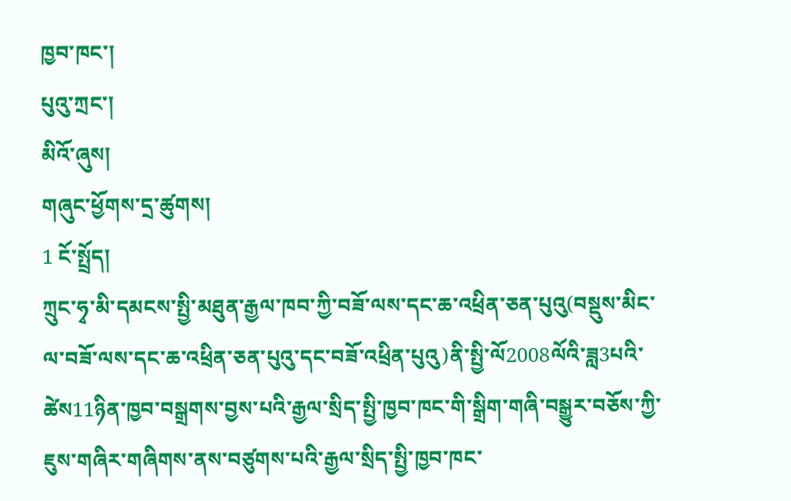ཁྱབ་ཁང་།
པུའུ་ཀྲང་།
མིའོ་ཞུས།
གཞུང་ཕྱོགས་དྲ་ཚུགས།
1 ངོ་སྤྲོད།
ཀྲུང་ཧྭ་མི་དམངས་སྤྱི་མཐུན་རྒྱལ་ཁབ་ཀྱི་བཟོ་ལས་དང་ཆ་འཕྲིན་ཅན་པུའུ(བསྡུས་མིང་ལ་བཟོ་ལས་དང་ཆ་འཕྲིན་ཅན་པུའུ་དང་བཟོ་འཕྲིན་པུའུ)ནི་སྤྱི་ལོ2008ལོའི་ཟླ3པའི་ཚེས11ཉིན་ཁྱབ་བསྒྲགས་བྱས་པའི་རྒྱལ་སྲིད་སྤྱི་ཁྱབ་ཁང་གི་སྒྲིག་གཞི་བསྒྱུར་བཅོས་ཀྱི་ཇུས་གཞིར་གཞིགས་ནས་བཙུགས་པའི་རྒྱལ་སྲིད་སྤྱི་ཁྱབ་ཁང་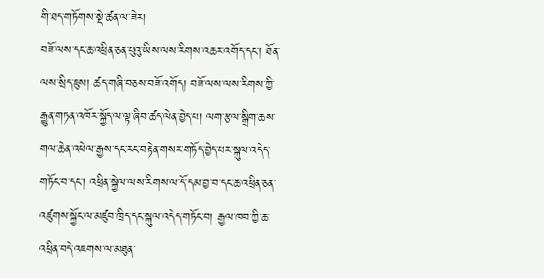གི་ཐད་གཏོགས་སྡེ་ཚན་ལ་ཟེར།
བཟོ་ལས་དང་ཆ་འཕྲིན་ཅན་པུའུ་ཡིས་ལས་རིགས་འཆར་འགོད་དང་། ཐོན་ལས་སྲིད་ཇུས། ཚད་གཞི་བཅས་བཟོ་འགོད། བཟོ་ལས་ལས་རིགས་ཀྱི་རྒྱུན་གཏན་འཁོར་སྐྱོད་ལ་ལྟ་ཞིབ་ཚད་ལེན་བྱེད་པ། ལག་རྩལ་སྒྲིག་ཆས་གལ་ཆེན་འཕེལ་རྒྱས་དང་རང་བརྟེན་གསར་གཏོད་བྱེད་པར་སྐུལ་འདེད་གཏོང་བ་དང་། འཕྲིན་སྐྱེལ་ལས་རིགས་ལ་དོ་དམ་བྱ་བ་དང་ཆ་འཕྲིན་ཅན་འཛུགས་སྐྱོང་ལ་མཛུབ་ཁྲིད་དང་སྐུལ་འདེད་གཏོང་བ། རྒྱལ་ཁབ་ཀྱི་ཆ་འཕྲིན་བདེ་འཇགས་ལ་མཐུན་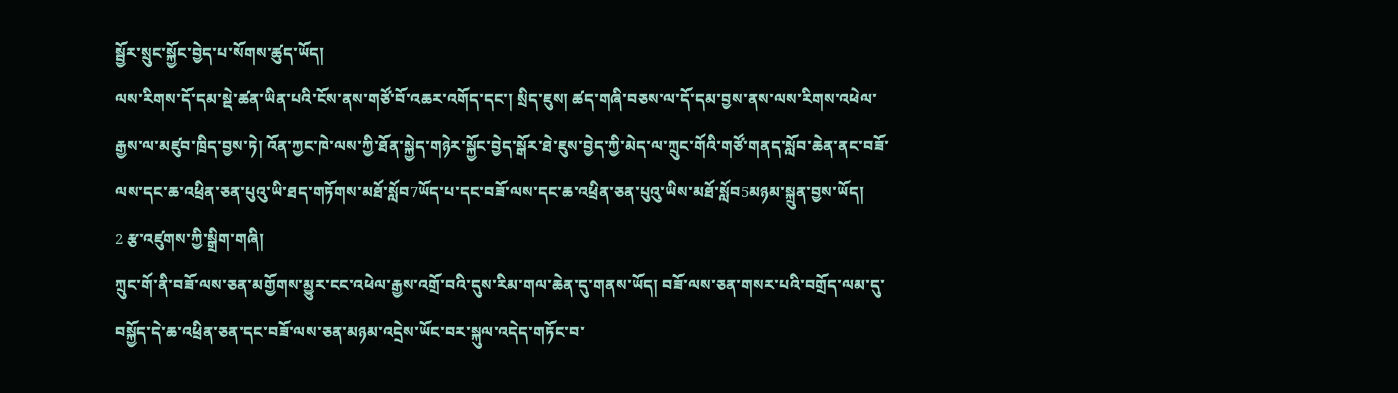སྦྱོར་སྲུང་སྐྱོང་བྱེད་པ་སོགས་ཚུད་ཡོད།
ལས་རིགས་དོ་དམ་སྡེ་ཚན་ཡིན་པའི་ངོས་ནས་གཙོ་བོ་འཆར་འགོད་དང་། སྲིད་ཇུས། ཚད་གཞི་བཅས་ལ་དོ་དམ་བྱས་ནས་ལས་རིགས་འཕེལ་རྒྱས་ལ་མཛུབ་ཁྲིད་བྱས་ཏེ། འོན་ཀྱང་ཁེ་ལས་ཀྱི་ཐོན་སྐྱེད་གཉེར་སྐྱོང་བྱེད་སྒོར་ཐེ་ཇུས་བྱེད་ཀྱི་མེད་ལ་ཀྲུང་གོའི་གཙོ་གནད་སློབ་ཆེན་ནང་བཟོ་ལས་དང་ཆ་འཕྲིན་ཅན་པུའུ་ཡི་ཐད་གཏོགས་མཐོ་སློབ7ཡོད་པ་དང་བཟོ་ལས་དང་ཆ་འཕྲིན་ཅན་པུའུ་ཡིས་མཐོ་སློབ5མཉམ་སྐྲུན་བྱས་ཡོད།
2 རྩ་འཛུགས་ཀྱི་སྒྲིག་གཞི།
ཀྲུང་གོ་ནི་བཟོ་ལས་ཅན་མགྱོགས་མྱུར་ངང་འཕེལ་རྒྱས་འགྲོ་བའི་དུས་རིམ་གལ་ཆེན་དུ་གནས་ཡོད། བཟོ་ལས་ཅན་གསར་པའི་བགྲོད་ལམ་དུ་བསྐྱོད་དེ་ཆ་འཕྲིན་ཅན་དང་བཟོ་ལས་ཅན་མཉམ་འདྲེས་ཡོང་བར་སྐུལ་འདེད་གཏོང་བ་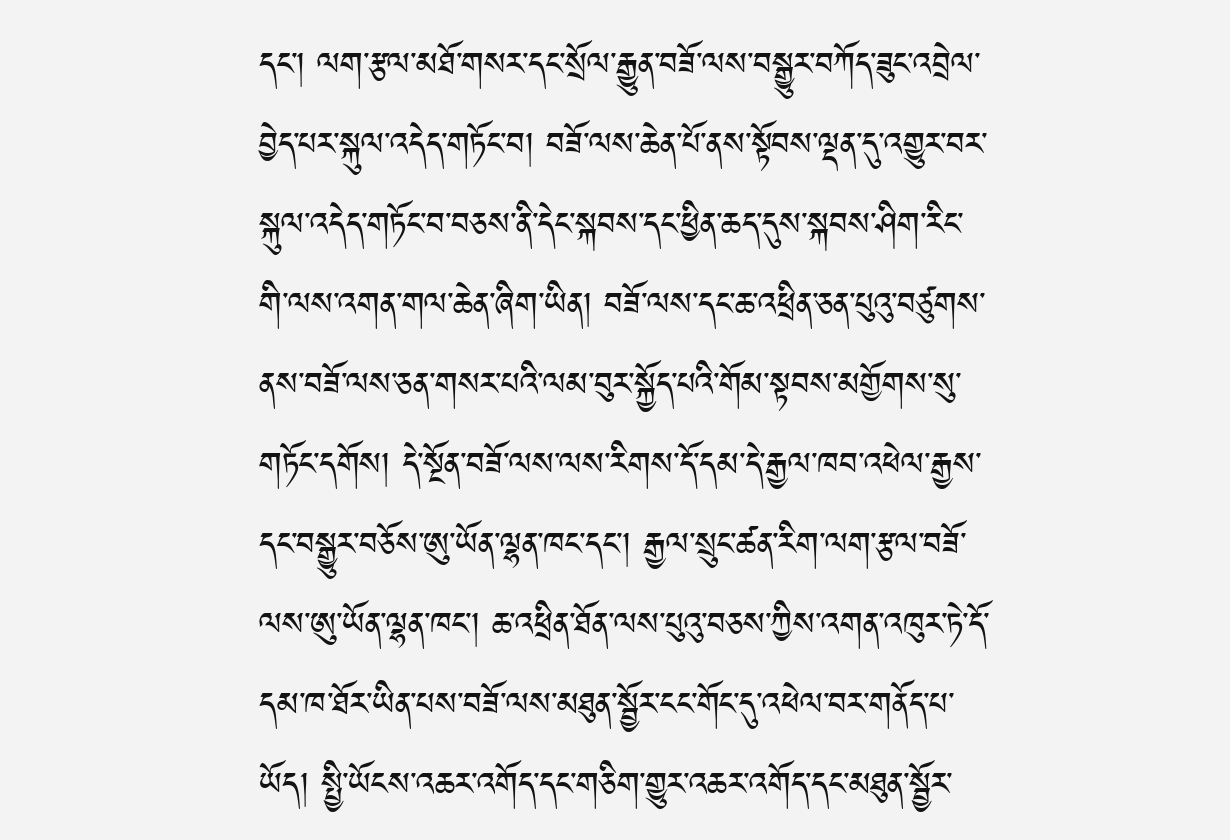དང་། ལག་རྩལ་མཐོ་གསར་དང་སྲོལ་རྒྱུན་བཟོ་ལས་བསྒྱུར་བཀོད་ཟུང་འབྲེལ་བྱེད་པར་སྐུལ་འདེད་གཏོང་བ། བཟོ་ལས་ཆེན་པོ་ནས་སྟོབས་ལྡན་དུ་འགྱུར་བར་སྐུལ་འདེད་གཏོང་བ་བཅས་ནི་དེང་སྐབས་དང་ཕྱིན་ཆད་དུས་སྐབས་ཤིག་རིང་གི་ལས་འགན་གལ་ཆེན་ཞིག་ཡིན། བཟོ་ལས་དང་ཆ་འཕྲིན་ཅན་པུའུ་བཙུགས་ནས་བཟོ་ལས་ཅན་གསར་པའི་ལམ་བུར་སྐྱོད་པའི་གོམ་སྟབས་མགྱོགས་སུ་གཏོང་དགོས། དེ་སྔོན་བཟོ་ལས་ལས་རིགས་དོ་དམ་དེ་རྒྱལ་ཁབ་འཕེལ་རྒྱས་དང་བསྒྱུར་བཅོས་ཨུ་ཡོན་ལྷན་ཁང་དང་། རྒྱལ་སྲུང་ཚན་རིག་ལག་རྩལ་བཟོ་ལས་ཨུ་ཡོན་ལྷན་ཁང་། ཆ་འཕྲིན་ཐོན་ལས་པུའུ་བཅས་ཀྱིས་འགན་འཁུར་ཏེ་དོ་དམ་ཁ་ཐོར་ཡིན་པས་བཟོ་ལས་མཐུན་སྦྱོར་ངང་གོང་དུ་འཕེལ་བར་གནོད་པ་ཡོད། སྤྱི་ཡོངས་འཆར་འགོད་དང་གཅིག་གྱུར་འཆར་འགོད་དང་མཐུན་སྦྱོར་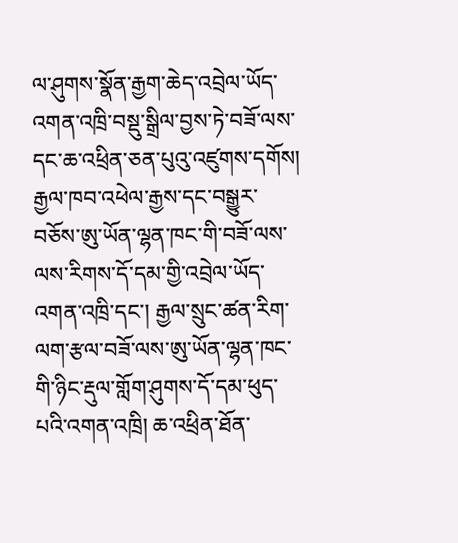ལ་ཤུགས་སྣོན་རྒྱག་ཆེད་འབྲེལ་ཡོད་འགན་འཁྲི་བསྡུ་སྒྲིལ་བྱས་ཏེ་བཟོ་ལས་དང་ཆ་འཕྲིན་ཅན་པུའུ་འཛུགས་དགོས། རྒྱལ་ཁབ་འཕེལ་རྒྱས་དང་བསྒྱུར་བཅོས་ཨུ་ཡོན་ལྷན་ཁང་གི་བཟོ་ལས་ལས་རིགས་དོ་དམ་གྱི་འབྲེལ་ཡོད་འགན་འཁྲི་དང་། རྒྱལ་སྲུང་ཚན་རིག་ལག་རྩལ་བཟོ་ལས་ཨུ་ཡོན་ལྷན་ཁང་གི་ཉིང་རྡུལ་གློག་ཤུགས་དོ་དམ་ཕུད་པའི་འགན་འཁྲི། ཆ་འཕྲིན་ཐོན་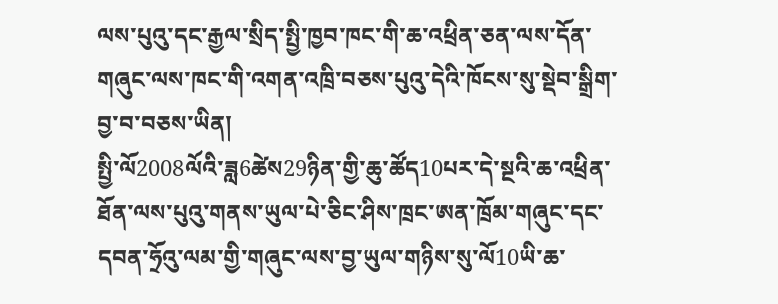ལས་པུའུ་དང་རྒྱལ་སྲིད་སྤྱི་ཁྱབ་ཁང་གི་ཆ་འཕྲིན་ཅན་ལས་དོན་གཞུང་ལས་ཁང་གི་འགན་འཁྲི་བཅས་པུའུ་དེའི་ཁོངས་སུ་སྡེབ་སྒྲིག་བྱ་བ་བཅས་ཡིན།
སྤྱི་ལོ2008ལོའི་ཟླ6ཚེས29ཉིན་གྱི་ཆུ་ཚོད10པར་དེ་སྔའི་ཆ་འཕྲིན་ཐོན་ལས་པུའུ་གནས་ཡུལ་པེ་ཅིང་ཤིས་ཁྲང་ཨན་ཁྲོམ་གཞུང་དང་དབན་ཧྲོའུ་ལམ་གྱི་གཞུང་ལས་བྱ་ཡུལ་གཉིས་སུ་ལོ10ཡི་ཆ་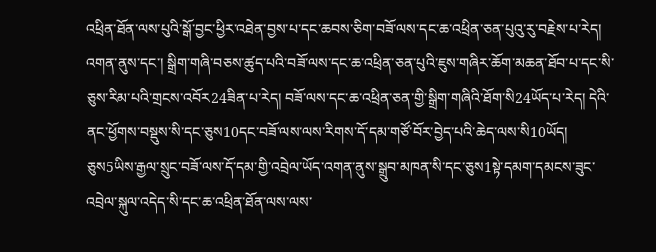འཕྲིན་ཐོན་ལས་པུའི་སྒོ་བྱང་ཕྱིར་འཐེན་བྱས་པ་དང་ཆབས་ཅིག་བཟོ་ལས་དང་ཆ་འཕྲིན་ཅན་པུའུ་རུ་བརྗེས་པ་རེད། འགན་ནུས་དང་། སྒྲིག་གཞི་བཅས་ཚུད་པའི་བཟོ་ལས་དང་ཆ་འཕྲིན་ཅན་པུའི་ཇུས་གཞིར་ཆོག་མཆན་ཐོབ་པ་དང་སི་ཅུས་རིམ་པའི་གྲངས་འབོར24ཟིན་པ་རེད། བཟོ་ལས་དང་ཆ་འཕྲིན་ཅན་གྱི་སྒྲིག་གཞིའི་ཐོག་སི24ཡོད་པ་རེད། དེའི་ནང་ཕྱོགས་བསྡུས་སི་དང་ཅུས10དང་བཟོ་ལས་ལས་རིགས་དོ་དམ་གཙོ་བོར་བྱེད་པའི་ཆེད་ལས་སི10ཡོད།
ཅུས5ཡིས་རྒྱལ་སྲུང་བཟོ་ལས་དོ་དམ་གྱི་འབྲེལ་ཡོད་འགན་ནུས་སྒྲུབ་མཁན་སི་དང་ཅུས1སྟེ་དམག་དམངས་ཟུང་འབྲེལ་སྐུལ་འདེད་སི་དང་ཆ་འཕྲིན་ཐོན་ལས་ལས་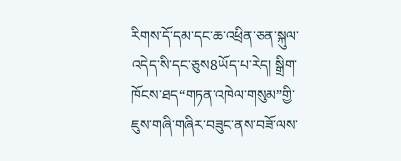རིགས་དོ་དམ་དང་ཆ་འཕྲིན་ཅན་སྐུལ་འདེད་སི་དང་ཅུས8ཡོད་པ་རེད། སྒྲིག་ཁོངས་ཐད“གཏན་འཁེལ་གསུམ”གྱི་ཇུས་གཞི་གཞིར་བཟུང་ནས་བཟོ་ལས་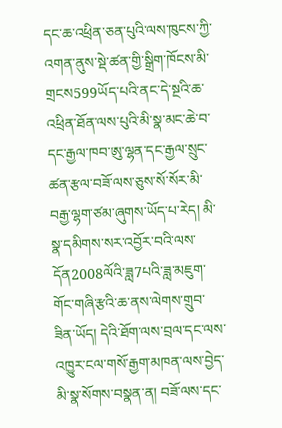དང་ཆ་འཕྲིན་ཅན་པུའི་ལས་ཁུངས་ཀྱི་འགན་ནུས་སྡེ་ཚན་གྱི་སྒྲིག་ཁོངས་མི་གྲངས599ཡོད་པའི་ནང་དེ་སྔའི་ཆ་འཕྲིན་ཐོན་ལས་པུའི་མི་སྣ་མང་ཆེ་བ་དང་རྒྱལ་ཁབ་ཨུ་ལྷན་དང་རྒྱལ་སྲུང་ཚན་རྩལ་བཟོ་ལས་ཅུས་སོ་སོར་མི་བརྒྱ་ལྷག་ཙམ་ཞུགས་ཡོད་པ་རེད། མི་སྣ་དམིགས་སར་འབྱོར་བའི་ལས་དོན2008ལོའི་ཟླ7པའི་ཟླ་མཇུག་གོང་གཞི་རྩའི་ཆ་ནས་ལེགས་གྲུབ་ཟིན་ཡོད། དེའི་ཐོག་ལས་བྲལ་དང་ལས་འཁྱུར་ངལ་གསོ་རྒྱག་མཁན་ལས་བྱེད་མི་སྣ་སོགས་བསྣན་ན། བཟོ་ལས་དང་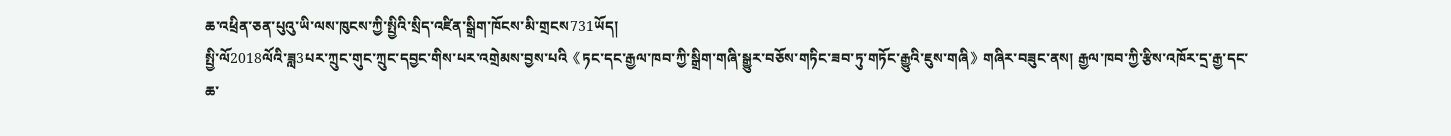ཆ་འཕྲིན་ཅན་པུའུ་ཡི་ལས་ཁུངས་ཀྱི་སྤྱིའི་སྲིད་འཛིན་སྒྲིག་ཁོངས་མི་གྲངས731ཡོད།
སྤྱི་ལོ2018ལོའི་ཟླ3པར་ཀྲུང་གུང་ཀྲུང་དབྱང་གིས་པར་འགྲེམས་བྱས་པའི《ཏང་དང་རྒྱལ་ཁབ་ཀྱི་སྒྲིག་གཞི་སྒྱུར་བཅོས་གཏིང་ཟབ་ཏུ་གཏོང་རྒྱུའི་ཇུས་གཞི》གཞིར་བཟུང་ནས། རྒྱལ་ཁབ་ཀྱི་རྩིས་འཁོར་དྲ་རྒྱ་དང་ཆ་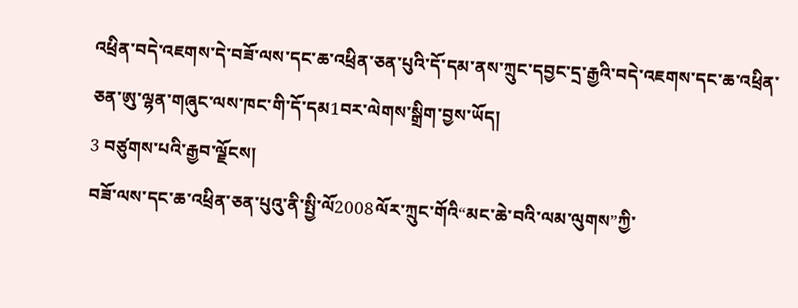འཕྲིན་བདེ་འཇགས་དེ་བཟོ་ལས་དང་ཆ་འཕྲིན་ཅན་པུའི་དོ་དམ་ནས་ཀྲུང་དབྱང་དྲ་རྒྱའི་བདེ་འཇགས་དང་ཆ་འཕྲིན་ཅན་ཨུ་ལྷན་གཞུང་ལས་ཁང་གི་དོ་དམ1བར་ལེགས་སྒྲིག་བྱས་ཡོད།
3 བཙུགས་པའི་རྒྱབ་ལྗོངས།
བཟོ་ལས་དང་ཆ་འཕྲིན་ཅན་པུའུ་ནི་སྤྱི་ལོ2008ལོར་ཀྲུང་གོའི“མང་ཆེ་བའི་ལམ་ལུགས”ཀྱི་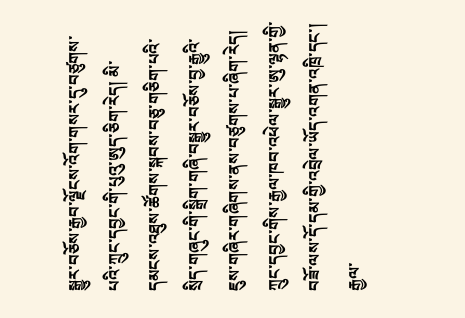སྒྱུར་བཅོས་རྒྱབ་ལྗོངས་འོག་གསར་དུ་བཙུགས་པའི་ཀྲུང་དབྱང་གི་པུའུ་ཨུད་ཅིག་རེད། མི་དམངས་འཐུས་ཚོགས་སྐབས་བཅུ་གཅིག་པའི་སྲིད་གཞུང་གི་སྒྲིག་གཞི་བསྒྱུར་བཅོས་བྱ་རྒྱུའི་ཇུས་གཞིར་གཞིགས་ནས་བཙུགས་པ་ཞིག་རེད། ཀྲུང་དབྱང་གིས་རྒྱལ་ཁབ་འཕེལ་སྒྱུར་ཨུ་ལྷན་གྱི་བཟོ་ལས་དོ་དམ་གྱི་འབྲེལ་ཡོད་འགན་འཁྲི་དང་། རྒྱལ་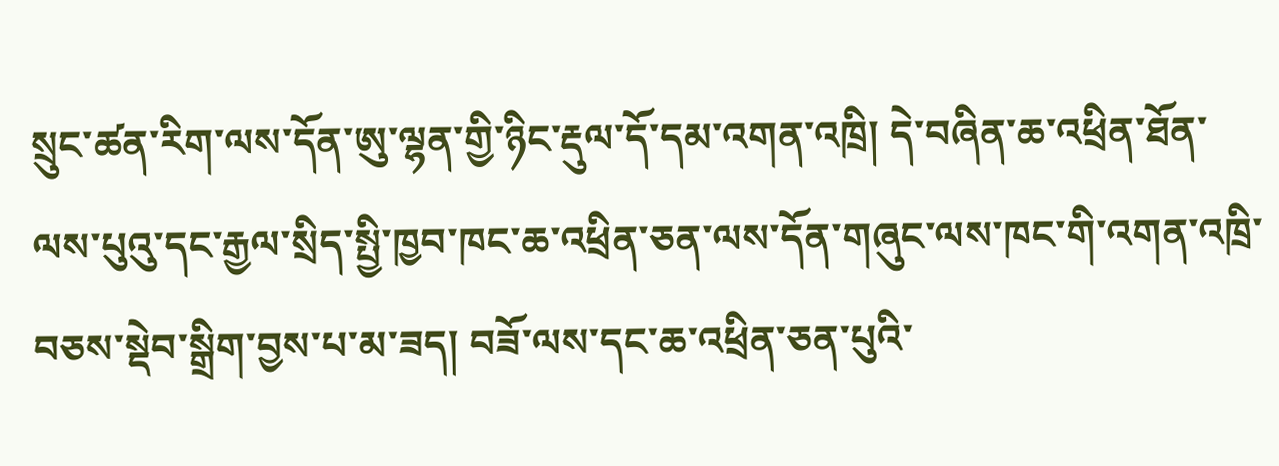སྲུང་ཚན་རིག་ལས་དོན་ཨུ་ལྷན་གྱི་ཉིང་རྡུལ་དོ་དམ་འགན་འཁྲི། དེ་བཞིན་ཆ་འཕྲིན་ཐོན་ལས་པུའུ་དང་རྒྱལ་སྲིད་སྤྱི་ཁྱབ་ཁང་ཆ་འཕྲིན་ཅན་ལས་དོན་གཞུང་ལས་ཁང་གི་འགན་འཁྲི་བཅས་སྡེབ་སྒྲིག་བྱས་པ་མ་ཟད། བཟོ་ལས་དང་ཆ་འཕྲིན་ཅན་པུའི་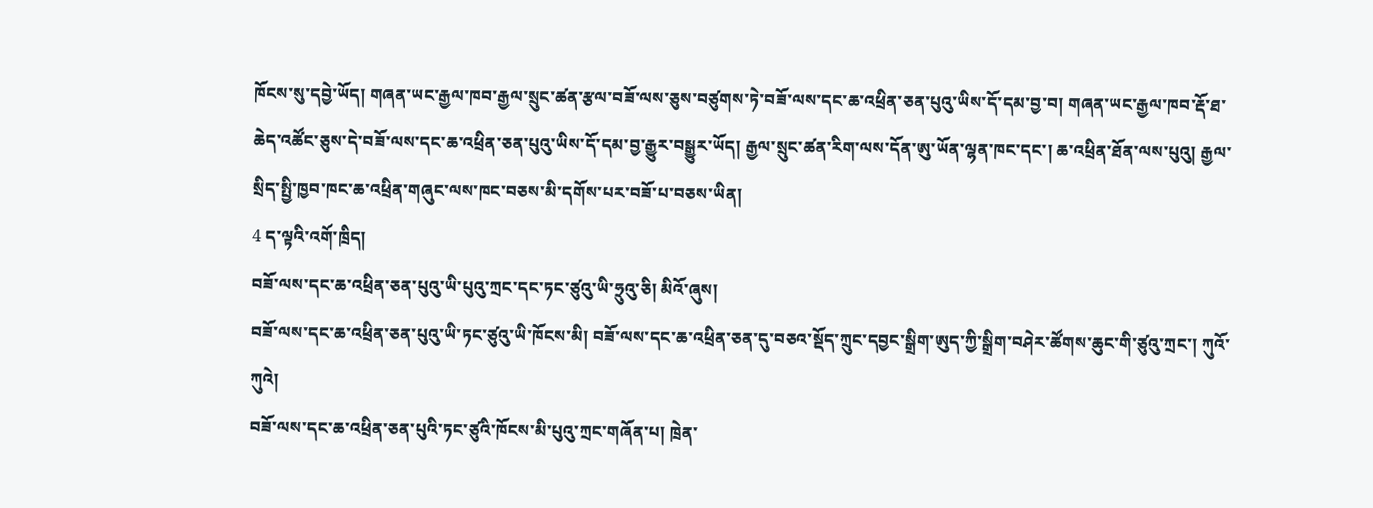ཁོངས་སུ་དབྱེ་ཡོད། གཞན་ཡང་རྒྱལ་ཁབ་རྒྱལ་སྲུང་ཚན་རྩལ་བཟོ་ལས་ཅུས་བཙུགས་ཏེ་བཟོ་ལས་དང་ཆ་འཕྲིན་ཅན་པུའུ་ཡིས་དོ་དམ་བྱ་བ། གཞན་ཡང་རྒྱལ་ཁབ་རྡོ་ཐ་ཆེད་འཚོང་ཅུས་དེ་བཟོ་ལས་དང་ཆ་འཕྲིན་ཅན་པུའུ་ཡིས་དོ་དམ་བྱ་རྒྱུར་བསྒྱུར་ཡོད། རྒྱལ་སྲུང་ཚན་རིག་ལས་དོན་ཨུ་ཡོན་ལྷན་ཁང་དང་། ཆ་འཕྲིན་ཐོན་ལས་པུའུ། རྒྱལ་སྲིད་སྤྱི་ཁྱབ་ཁང་ཆ་འཕྲིན་གཞུང་ལས་ཁང་བཅས་མི་དགོས་པར་བཟོ་པ་བཅས་ཡིན།
4 ད་ལྟའི་འགོ་ཁྲིད།
བཟོ་ལས་དང་ཆ་འཕྲིན་ཅན་པུའུ་ཡི་པུའུ་ཀྲང་དང་ཏང་ཙུའུ་ཡི་ཧྲུའུ་ཅི། མིའོ་ཞུས།
བཟོ་ལས་དང་ཆ་འཕྲིན་ཅན་པུའུ་ཡི་ཏང་ཙུའུ་ཡི་ཁོངས་མི། བཟོ་ལས་དང་ཆ་འཕྲིན་ཅན་དུ་བཅའ་སྡོད་ཀྲུང་དབྱང་སྒྲིག་ཨུད་ཀྱི་སྒྲིག་བཤེར་ཚོགས་ཆུང་གི་ཙུའུ་ཀྲང་། ཀུའོ་ཀུའེ།
བཟོ་ལས་དང་ཆ་འཕྲིན་ཅན་པུའི་ཏང་ཙུའི་ཁོངས་མི་པུའུ་ཀྲང་གཞོན་པ། ཁྲེན་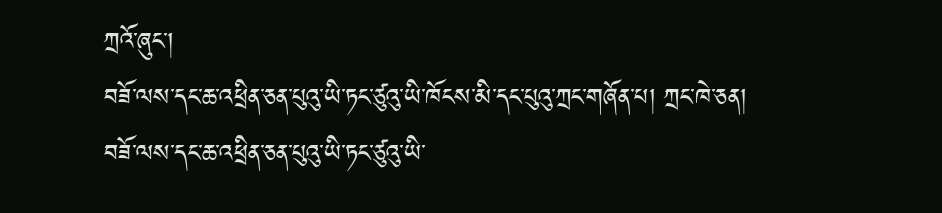ཀྲའོ་ཞུང་།
བཟོ་ལས་དང་ཆ་འཕྲིན་ཅན་པུའུ་ཡི་ཏང་ཙུའུ་ཡི་ཁོངས་མི་དང་པུའུ་ཀྲང་གཞོན་པ། ཀྲང་ཁེ་ཅན།
བཟོ་ལས་དང་ཆ་འཕྲིན་ཅན་པུའུ་ཡི་ཏང་ཙུའུ་ཡི་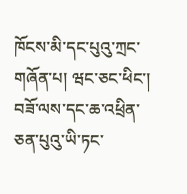ཁོངས་མི་དང་པུའུ་ཀྲང་གཞོན་པ། ཝང་ཅང་ཕིང་།
བཟོ་ལས་དང་ཆ་འཕྲིན་ཅན་པུའུ་ཡི་ཏང་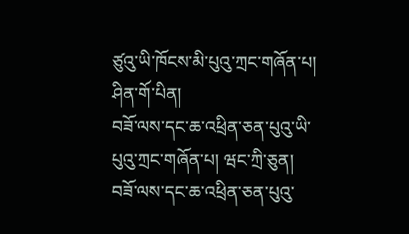ཙུའུ་ཡི་ཁོངས་མི་པུའུ་ཀྲང་གཞོན་པ། ཤིན་གོ་པིན།
བཟོ་ལས་དང་ཆ་འཕྲིན་ཅན་པུའུ་ཡི་པུའུ་ཀྲང་གཞོན་པ། ཝང་ཀྲི་ཅུན།
བཟོ་ལས་དང་ཆ་འཕྲིན་ཅན་པུའུ་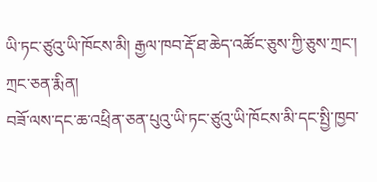ཡི་ཏང་ཙུའུ་ཡི་ཁོངས་མི། རྒྱལ་ཁབ་རྡོ་ཐ་ཆེད་འཚོང་ཅུས་ཀྱི་ཅུས་ཀྲང་། ཀྲང་ཅན་རྨིན།
བཟོ་ལས་དང་ཆ་འཕྲིན་ཅན་པུའུ་ཡི་ཏང་ཙུའུ་ཡི་ཁོངས་མི་དང་སྤྱི་ཁྱབ་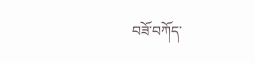བཟོ་བཀོད་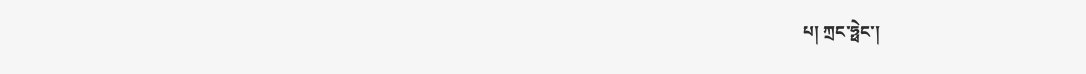པ། ཀྲང་ཧྥེང་།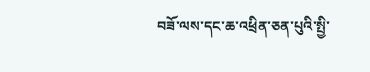བཟོ་ལས་དང་ཆ་འཕྲིན་ཅན་པུའི་སྤྱི་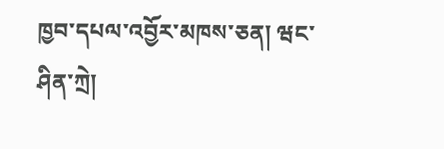ཁྱབ་དཔལ་འབྱོར་མཁས་ཅན། ཝང་ཤིན་ཀྲེ།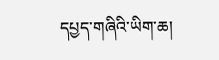དཔྱད་གཞིའི་ཡིག་ཆ།